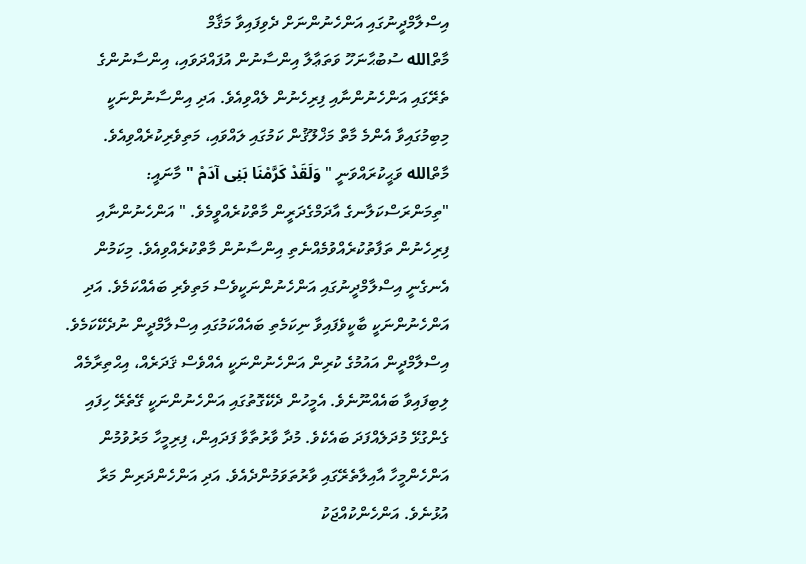އިސްލާމްދީނުގައި އަންހެނުންނަށް ދެވިފައިވާ މަޤާމް
މާތްالله ސުބުޙާނަހޫ ވަތަޢާލާ އިންސާނުން އުފައްދަވައި، އިންސާނުންގެ ތެރޭގައި އަންހެނުންނާއި ފިރިހެނުން ލެއްވިއެވެ. އަދި އިންސާނުންނަކީ މިބިމުގައިވާ އެންމެ މާތް މަޚްލޫޤުން ކަމުގައި ލައްވައި، މަތިވެރިކުރެއްވިއެވެ. މާތްالله ވަޙީކުރައްވަނީ " وَلَقَدْ كَرَّمْنَا بَنِى آدَمْ " މާނައީ: "ތިމަންރަސްކަލާނގެ އާދަމްގެދަރީން މާތްކުރެއްވީމެވެ. " އަންހެނުންނާއި ފިރިހެނުން ތަފާތުކުރެއްވުމެއްނެތި އިންސާނުން މާތްކުރެއްވިއެވެ. މިކަމުން އެނގެނީ އިސްލާމްދީނުގައި އަންހެނުންނަކީވެސް މަތިވެރި ބައެއްކަމެވެ. އަދި އަންހެނުންނަކީ ބާކީވެފައިވާ ނިކަމެތި ބައެއްކަމުގައި އިސްލާމްދީން ނުދެކޭކަމެވެ.
އިސްލާމްދީން އައުމުގެ ކުރިން އަންހެނުންނަކީ އެއްވެސް ޤަދަރެއް، އިޙްތިރާމެއް ލިބިފައިވާ ބައެއްނޫނެވެ. އެމީހުން ދެކޭގޮތުގައި އަންހެނުންނަކީ ގޭތެރޭ ހިފައި ގެންގުޅޭ މުދަލެއްފަދަ ބައެކެވެ. މުދާ ވާރުތާވާ ފަދައިން، ފިރިމީހާ މަރުވުމުން އަންހެންމީހާ އާއިލާތެރޭގައި ވާރުތަވަމުންދެއެވެ. އަދި އަންހެންދަރިން މަރާ އުޅުނެވެ. އަންހެންކުއްޖަކު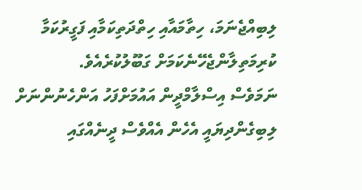ލިބިއްޖެނަމަ، ހިތާމައާއި ހިތްދަތިކަމާއި ފަގީރުކަމާ ކުރިމަތިލާންޖެހޭނެކަމަށް ގަބޫލުކުރެއެވެ.
ނަމަވެސް އިސްލާމްދީން އައުމަށްފަހު އަންހެނުންނަށް ލިބިގެންދިޔައީ އެހެން އެއްވެސް ދީނެއްގައި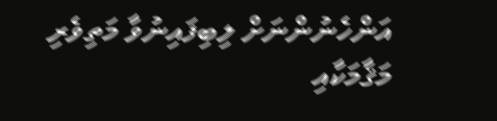އަންހެނުންނަށް ލިބިފައިނުވާ މަތިވެރި މަޤާމަކާއި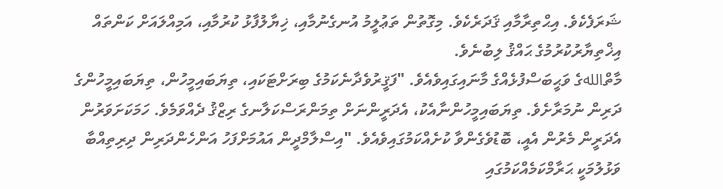ޝަރަފެކެވެ. އިޙްތިރާމާއި ޤަދަރެކެވެ. މިގޮތުން ތަޢުލީމު އުނގެނުމާއި، ޚިޔާލުފާޅު ކުރުމާއި، އަމިއްލައަށް ކަންތައް އިޚްތިޔާރުކުރުމުގެ ޙައްޤު ލިބުނެވެ.
މާތްاللهގެ ވަޙީބަސްފުޅެއްގެ މާނައިގައިވެއެވެ. "ފަޤީރުވެދާނެކަމުގެ ބިރަށްޓަކައި، ތިޔަބައިމީހުން، ތިޔަބައިމީހުންގެ ދަރިން ނުމަރާށެވެ. ތިޔަބައިމީހުންނާއެކު، އެދަރީންނަށް ތިމަންރަސްކަލާނގެ ރިޒްޤު ދެއްވަމެވެ. ހަމަކަށަވަރުން އެދަރީން މެރުން އެއީ، ބޮޑުވެގެންވާ ކުށެއްކަމުގައިވެއެވެ. "އިސްލާމްދީން އައުމަށްފަހު އަންހެންދަރިން ދިރިތިއްބާ ވަޅުލުމަކީ ޙަރާމްކަމެއްކަމުގައި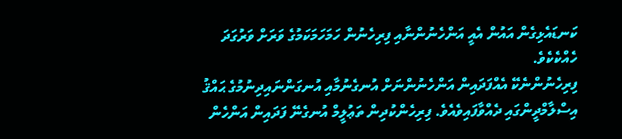ކަނޑައެޅިގެން އައުން އެއީ އަންހެނުންނާއި ފިރިހެނުން ހަމަހަމަކަމުގެ ވަރަށް ވަރުގަދަ ހެއްކެކެވެ.
ފިރިހެނުންނެކޭ އެއްފަދައިން އަންހެނުންނަށް އުނގެނުމާއި އުނގަންނައިދިނުމުގެ ޙައްޤު އިސްލާމްދީންގައި ދެއްވާފައިވެއެވެ. ފިރިހެންކުދިން ތަޢުލީމް އުނގެނޭ ފަދައިން އަންހެން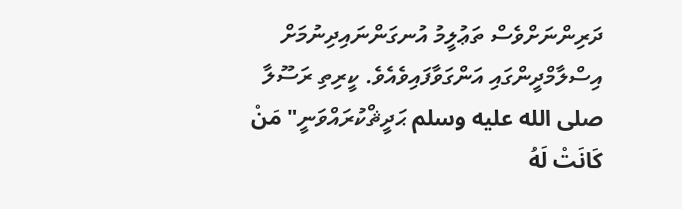ދަރިންނަށްވެސް ތަޢުލީމު އުނގަންނައިދިނުމަށް އިސްލާމްދީންގައި އަންގަވާފައިވެއެވެ. ކީރިތި ރަސޫލާ صلى الله عليه وسلم ޙަދީޘްކުރައްވަނީ" مَنْ كَانَتْ لَهُ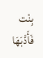بِنْت فَأَدَّبَهَا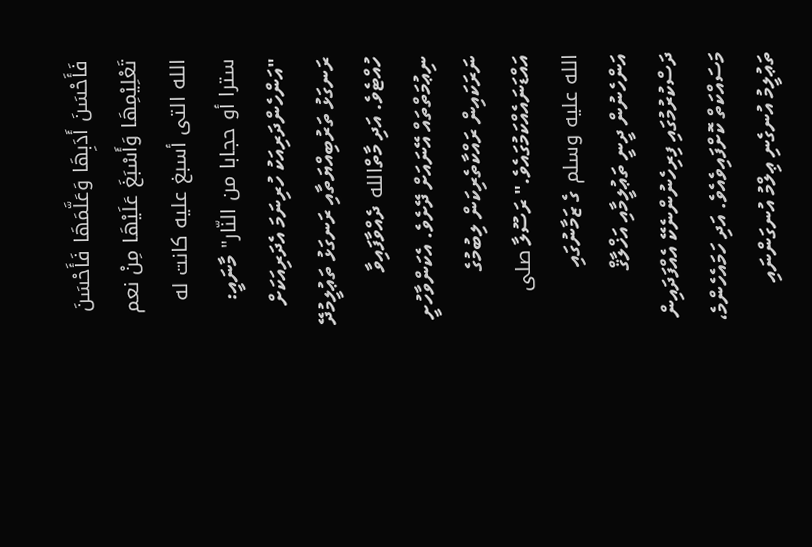فَأَحْسَنَ أَدَبِهَا وَعَلَّمَهَا فَأَحْسَنَ تَعْلِيْمِهَا وَأَسْبَغَ عَلَيْهَا مِنْ نعم الله التى أسبغ عليه كانت له سترا أو حجابا من النّار" މާނައީ: "އަންހެންދަރިއަކު ހުރިނަމަ އެދަރިއަކަށް ރަނގަޅު ތަރުބިއްޔަތާއި ރަނގަޅު ތަޢުލީމުދޭ ހުއްޓެވެ. އަދި މާތްالله ދެއްވާފައިވާ ނިޢުމަތްތައް އޭނައަށް ދޭށެވެ. އެކަންވާހުށީ ނަރަކައިން ރައްކާތެރިކަން ލިބުމުގެ އައްޑަނައެއްކަމުގައެވެ." ރަސޫލާ صلى الله عليه وسلم ގެ ޒަމާނުގައި އަންހެނުން ދީނީ ތަޢުލީމާއި އަޚްލާޤް ދަސްކުރުމުގައި ފިރިހެނުންނެކޭ އެއްފަދައިން މަސައްކަތް ކޮށްފައިވެއެވެ. އަދި ހަމައެހެންމެ، ތަޢުލީމު އުނގެނި ޢިލްމު އުނގަންނައި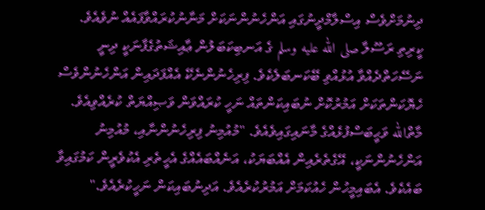ދިނުމަށްވެސް އިސްލާމްދީނުގައި އަންހެނުންނަކަށް މަނާނުކުރައްވާފައެއް ނުވެއެވެ. ކީރިތި ރަސޫލާ صلى الله عليه وسلم ގެ އަނބިކަބަލުން ޢާއިޝަތުގެފާނަކީ ދިނީ ނަސޭހަތްދެއްވާ އުޅުއްވި ބޭކަނބަލެކެވެ. ފިރިހެނުންނެކޭ އެއްފަދައިން އަންހެނުންވެސް ހެޔޮކަންތަކަށް އަމުރުކޮށް ނުބައިކަންތައް ނަހީ ކުރައްވަން ވަޞިއްޔަތް ކުރެއްވިއެވެ. މާތްالله ވަޙީބަސްފުޅެއްގެ މާނައިގައިވެއެވެ. "މުއުމިނު ފިރިހެނުންނާއި، މުއުމިނު އަންހެނުންނަކީ، އޭގެތެރެއިން އެއްބަޔަކު، އަނެއްބައެއްގެ އެހީތެރި އެކުވެރީން ކަމުގައިވާ ބައެކެވެ. އެބައިމީހުން ހެއުކަމަށް އަމުރުކުރެއެވެ. އަދިނުބައިކަން ނަހީކުރެއެވެ."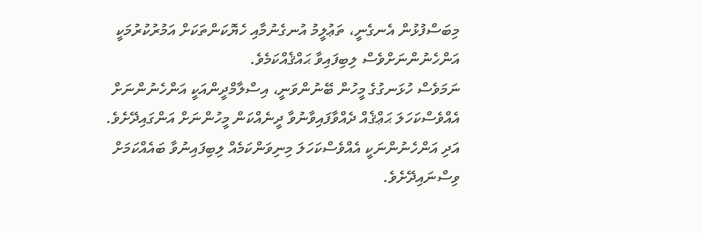މިބަސްފުޅުން އެނގެނީ، ތަޢުލީމު އުނގެނުމާއި ހެޔޮކަންތަކަށް އަމުރުކުރުމަކީ އަންހެނުންނަށްވެސް ލިބިފައިވާ ޙައްޤެއްކަމެވެ.
ނަމަވެސް ހުޅަނގުގެ މީހުން ބޭނުންވަނީ، އިސްލާމްދީންއަކީ އަންހެނުންނަށް އެއްވެސްކަހަލަ ޙަޢްޤެއް ދެއްވާފައިވާނުވާ ދީނެއްކަން މީހުންނަށް އަންގައިދޭށެވެ. އަދި އަންހެނުންނަކީ އެއްވެސްކަހަލަ މިނިވަންކަމެއް ލިބިފައިނުވާ ބައެއްކަމަށް ވިސްނައިދޭށެވެ.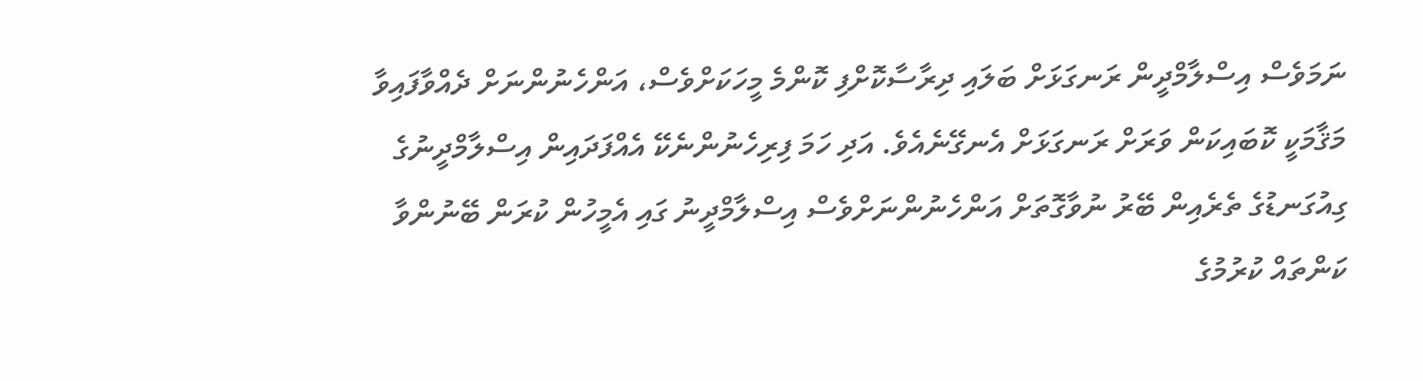ނަމަވެސް އިސްލާމްދީން ރަނގަޅަށް ބަލައި ދިރާސާކޮށްފި ކޮންމެ މީހަކަށްވެސް، އަންހެނުންނަށް ދެއްވާފައިވާ މަޤާމަކީ ކޮބައިކަން ވަރަށް ރަނގަޅަށް އެނގޭނެއެވެ. އަދި ހަމަ ފިރިހެނުންނެކޭ އެއްފަދައިން އިސްލާމްދީނުގެ ގިއުގަނޑުގެ ތެރެއިން ބޭރު ނުވާގޮތަށް އަންހެނުންނަށްވެސް އިސްލާމްދީނު ގައި އެމީހުން ކުރަން ބޭނުންވާ ކަންތައް ކުރުމުގެ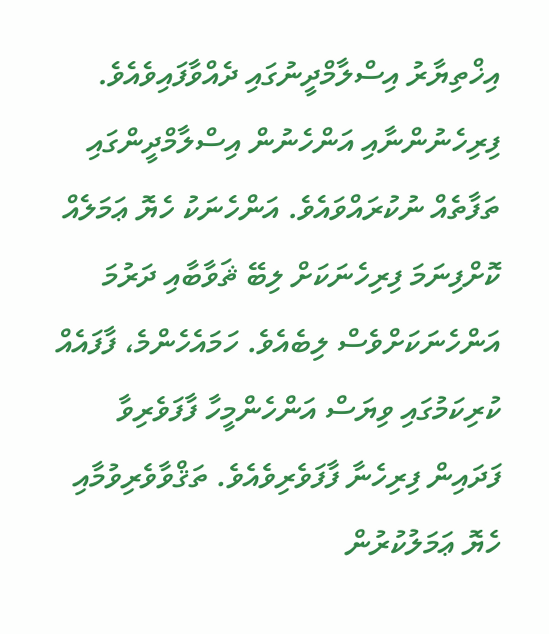އިޚްތިޔާރު އިސްލާމްދީނުގައި ދެއްވާފައިވެއެވެ.
ފިރިހެނުންނާއި އަންހެނުން އިސްލާމްދީންގައި ތަފާތެއް ނުކުރައްވައެވެ. އަންހެނަކު ހެޔޮ ޢަމަލެއް ކޮށްފިނަމަ ފިރިހެނަކަށް ލިބޭ ޘަވާބާއި ދަރުމަ އަންހެނަކަށްވެސް ލިބެއެވެ. ހަމައެހެންމެ، ފާފައެއް ކުރިކަމުގައި ވިޔަސް އަންހެންމީހާ ފާފަވެރިވާ ފަދައިން ފިރިހެނާ ފާފަވެރިވެއެވެ. ތަޤްވާވެރިވުމާއި ހެޔޮ ޢަމަލުކުރުން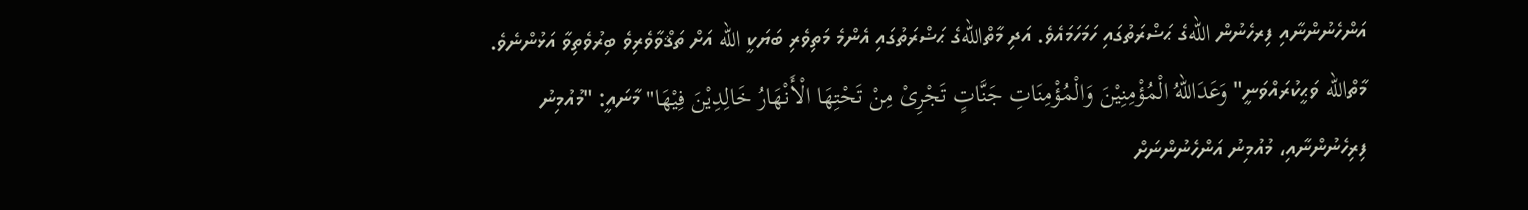އަންހެނުންނާއި ފިރހެނުން اللهގެ ޙަޟްރަތުގައި ހަމަހަމައެވެ. އަދި މާތްاللهގެ ޙަޟްރަތުގައި އެންމެ މަތިވެރި ބަޔަކީ الله އަށް ތަޤްވާވެރިވެ ބިރުވެތިވާ އަޅުންނެވެ. މާތްالله ވަޙީކުރައްވަނީ" وَعَدَاللّهُ الْمُؤْمِنِيْنَ وَالْمُؤْمِنَاتِ جَنَّاتٍ تَجْرِىْ مِنْ تَحْتِهَا الْأَنْهَارُ خَالِدِيْنَ فِيْهَا" މާނައީ: "މުއުމިނު ފިރިހެނުންނާއި، މުއުމިނު އަންހެނުންނަށް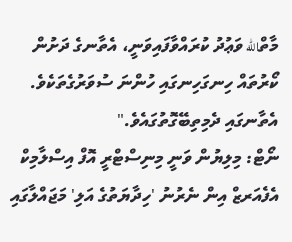މާތްالله ވަޢުދު ކުރައްވާފައިވަނީ، އެތާނގެ ދަށުން ކޯރުތައް ހިނގަހިނގައި ހުންނަ ސުވަރުގެތަކެވެ. އެތާނގައި ދެމިތިބޭގޮތުގައެވެ."
ނޯޓް: މިލިޔުން ވަނީ މިނިސްޓްރީ އޮފް އިސްލާމިކް އެފެއަރޒް އިން ނެރުނު 'ހިދާޔަތުގެ އަލި' މަޖައްލާގައި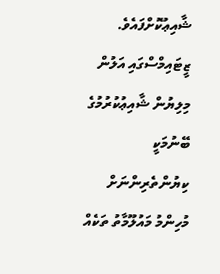ޝާއިޢުކޮށްފައެވެ. ޒީޓައިމްސްގައި އަލުން މިލިޔުން ޝާއިޢުކުރުމުގެ ބޭނުމަކީ ކިޔުންތެރިންނަށް މުހިންމު މައުލޫމާތު ތަކެއް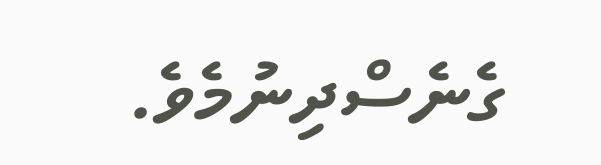ގެނެސްދިނުމެވެ.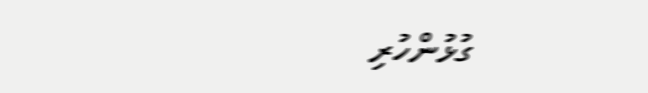ގުޅުންހުރި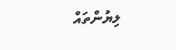ލިޔުންތައް